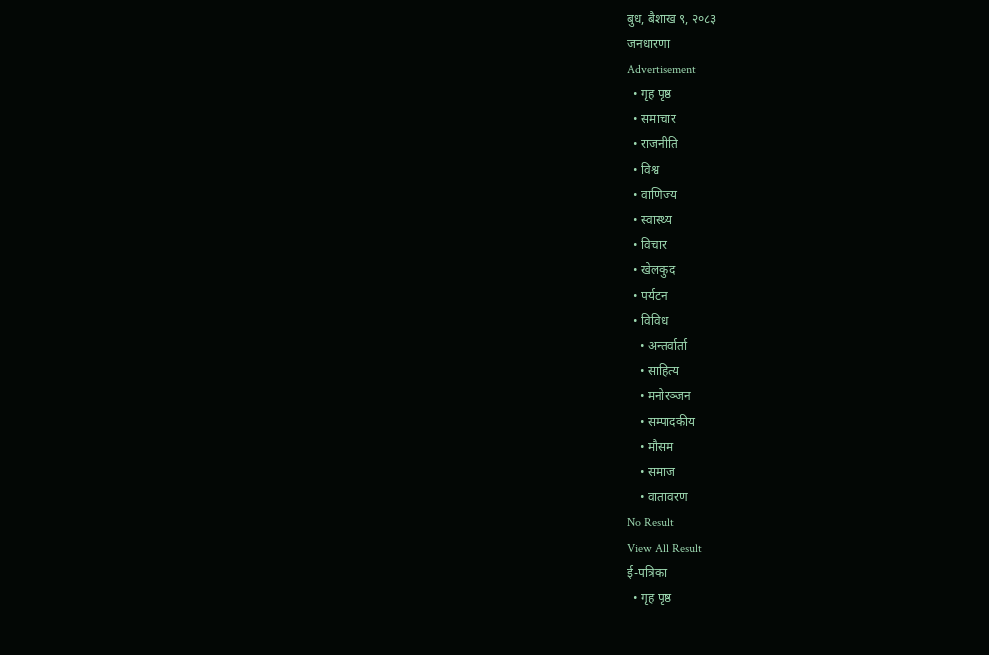बुध, बैशाख ९, २०८३
जनधारणा
Advertisement
  • गृह पृष्ठ
  • समाचार
  • राजनीति
  • विश्व
  • वाणिज्य
  • स्वास्थ्य
  • विचार
  • खेलकुद
  • पर्यटन
  • विविध
    • अन्तर्वार्ता
    • साहित्य
    • मनोरञ्जन
    • सम्पादकीय
    • मौसम
    • समाज
    • वातावरण
No Result
View All Result
ई-पत्रिका
  • गृह पृष्ठ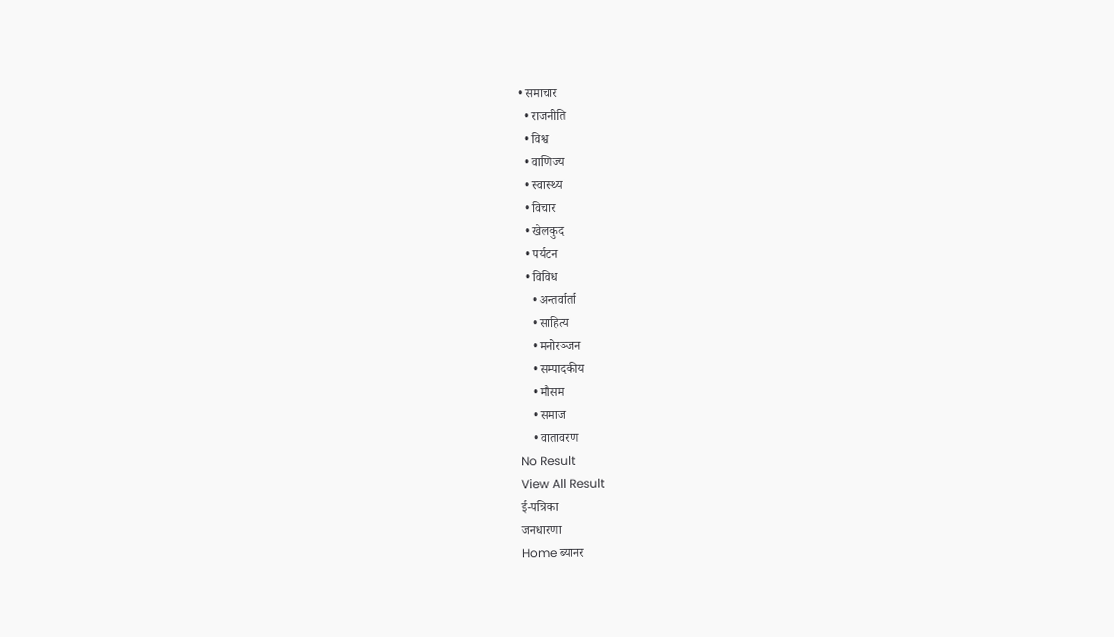• समाचार
  • राजनीति
  • विश्व
  • वाणिज्य
  • स्वास्थ्य
  • विचार
  • खेलकुद
  • पर्यटन
  • विविध
    • अन्तर्वार्ता
    • साहित्य
    • मनोरञ्जन
    • सम्पादकीय
    • मौसम
    • समाज
    • वातावरण
No Result
View All Result
ई-पत्रिका
जनधारणा
Home ब्यानर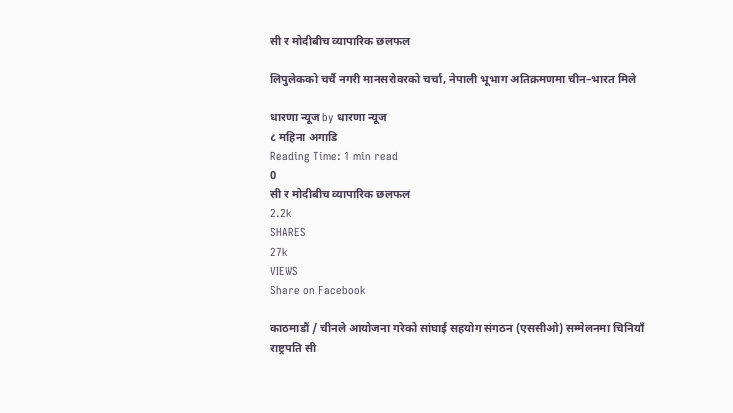सी र मोदीबीच व्यापारिक छलफल

लिपुलेकको चर्चै नगरी मानसरोवरको चर्चा, नेपाली भूभाग अतिक्रमणमा चीन–भारत मिले

धारणा न्यूज by धारणा न्यूज
८ महिना अगाडि
Reading Time: 1 min read
0
सी र मोदीबीच व्यापारिक छलफल
2.2k
SHARES
27k
VIEWS
Share on Facebook

काठमाडौं / चीनले आयोजना गरेको सांघाई सहयोग संगठन (एससीओ) सम्मेलनमा चिनियाँ राष्ट्रपति सी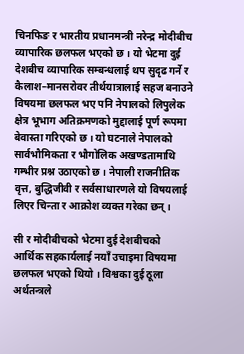चिनफिङ र भारतीय प्रधानमन्त्री नरेन्द्र मोदीबीच व्यापारिक छलफल भएको छ । यो भेटमा दुई देशबीच व्यापारिक सम्बन्धलाई थप सुदृढ गर्ने र कैलाश–मानसरोवर तीर्थयात्रालाई सहज बनाउने विषयमा छलफल भए पनि नेपालको लिपुलेक क्षेत्र भूभाग अतिक्रमणको मुद्दालाई पूर्ण रूपमा बेवास्ता गरिएको छ । यो घटनाले नेपालको सार्वभौमिकता र भौगोलिक अखण्डतामाथि गम्भीर प्रश्न उठाएको छ । नेपाली राजनीतिक वृत्त, बुद्धिजीवी र सर्वसाधारणले यो विषयलाई लिएर चिन्ता र आक्रोश व्यक्त गरेका छन् ।

सी र मोदीबीचको भेटमा दुई देशबीचको आर्थिक सहकार्यलाई नयाँ उचाइमा विषयमा छलफल भएको थियो । विश्वका दुई ठूला अर्थतन्त्रले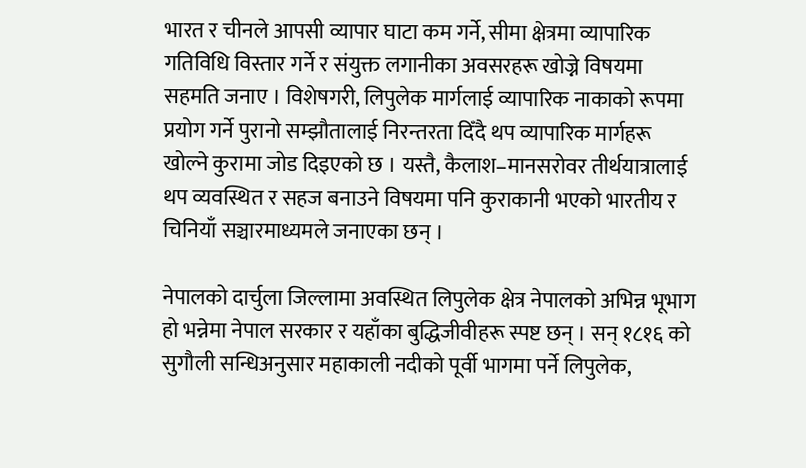भारत र चीनले आपसी व्यापार घाटा कम गर्ने, सीमा क्षेत्रमा व्यापारिक गतिविधि विस्तार गर्ने र संयुक्त लगानीका अवसरहरू खोज्ने विषयमा सहमति जनाए । विशेषगरी, लिपुलेक मार्गलाई व्यापारिक नाकाको रूपमा प्रयोग गर्ने पुरानो सम्झौतालाई निरन्तरता दिँदै थप व्यापारिक मार्गहरू खोल्ने कुरामा जोड दिइएको छ । यस्तै, कैलाश–मानसरोवर तीर्थयात्रालाई थप व्यवस्थित र सहज बनाउने विषयमा पनि कुराकानी भएको भारतीय र चिनियाँ सञ्चारमाध्यमले जनाएका छन् ।

नेपालको दार्चुला जिल्लामा अवस्थित लिपुलेक क्षेत्र नेपालको अभिन्न भूभाग हो भन्नेमा नेपाल सरकार र यहाँका बुद्धिजीवीहरू स्पष्ट छन् । सन् १८१६ को सुगौली सन्धिअनुसार महाकाली नदीको पूर्वी भागमा पर्ने लिपुलेक,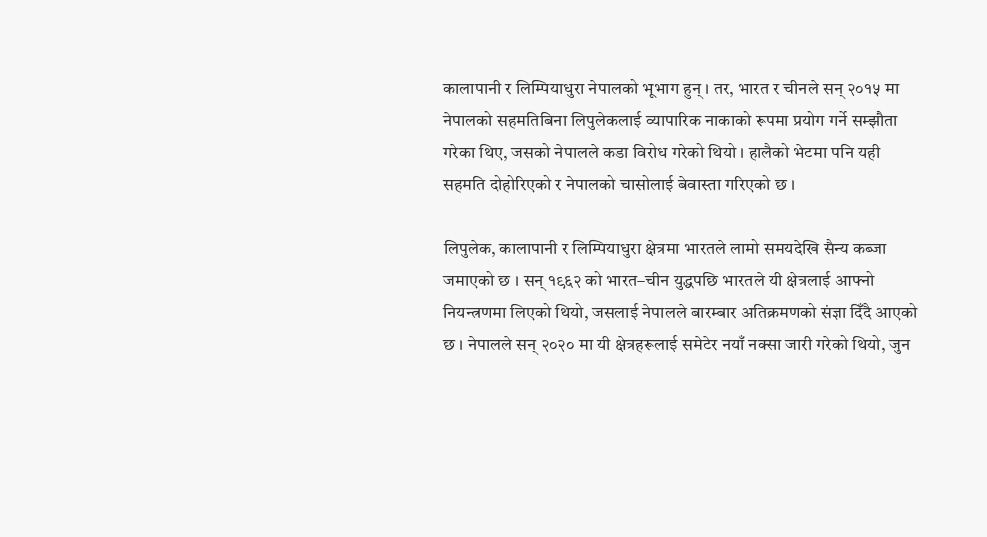कालापानी र लिम्पियाधुरा नेपालको भूभाग हुन् । तर, भारत र चीनले सन् २०१५ मा नेपालको सहमतिबिना लिपुलेकलाई व्यापारिक नाकाको रूपमा प्रयोग गर्ने सम्झौता गरेका थिए, जसको नेपालले कडा विरोध गरेको थियो । हालैको भेटमा पनि यही सहमति दोहोरिएको र नेपालको चासोलाई बेवास्ता गरिएको छ ।

लिपुलेक, कालापानी र लिम्पियाधुरा क्षेत्रमा भारतले लामो समयदेखि सैन्य कब्जा जमाएको छ । सन् १९६२ को भारत–चीन युद्धपछि भारतले यी क्षेत्रलाई आफ्नो नियन्त्रणमा लिएको थियो, जसलाई नेपालले बारम्बार अतिक्रमणको संज्ञा दिँदै आएको छ । नेपालले सन् २०२० मा यी क्षेत्रहरूलाई समेटेर नयाँ नक्सा जारी गरेको थियो, जुन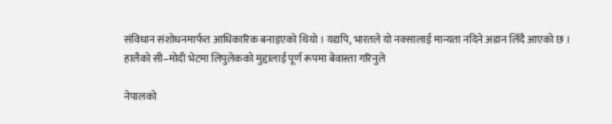संविधान संशोधनमार्फत आधिकारिक बनाइएको थियो । यद्यपि, भारतले यो नक्सालाई मान्यता नदिने अडान लिँदै आएको छ ।
हालैको सी–मोदी भेटमा लिपुलेकको मुद्दालाई पूर्ण रूपमा बेवास्ता गरिनुले

नेपालको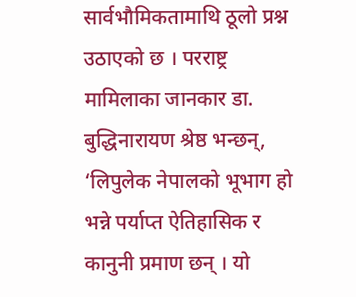सार्वभौमिकतामाथि ठूलो प्रश्न उठाएको छ । परराष्ट्र मामिलाका जानकार डा. बुद्धिनारायण श्रेष्ठ भन्छन्, ‘लिपुलेक नेपालको भूभाग हो भन्ने पर्याप्त ऐतिहासिक र कानुनी प्रमाण छन् । यो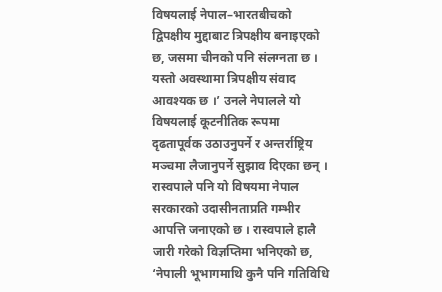विषयलाई नेपाल–भारतबीचको द्विपक्षीय मुद्दाबाट त्रिपक्षीय बनाइएको छ, जसमा चीनको पनि संलग्नता छ । यस्तो अवस्थामा त्रिपक्षीय संवाद आवश्यक छ ।’ उनले नेपालले यो विषयलाई कूटनीतिक रूपमा दृढतापूर्वक उठाउनुपर्ने र अन्तर्राष्ट्रिय मञ्चमा लैजानुपर्ने सुझाव दिएका छन् ।
रास्वपाले पनि यो विषयमा नेपाल सरकारको उदासीनताप्रति गम्भीर आपत्ति जनाएको छ । रास्वपाले हालै जारी गरेको विज्ञप्तिमा भनिएको छ, ‘नेपाली भूभागमाथि कुनै पनि गतिविधि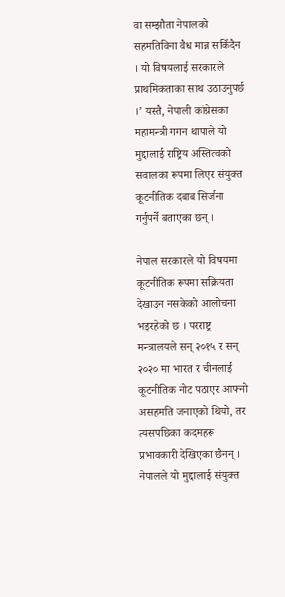वा सम्झौता नेपालको सहमतिविना वैध मान्न सकिँदैन । यो विषयलाई सरकारले प्राथमिकताका साथ उठाउनुपर्छ ।’ यस्तै, नेपाली कांग्रेसका महामन्त्री गगन थापाले यो मुद्दालाई राष्ट्रिय अस्तित्वको सवालका रूपमा लिएर संयुक्त कूटनीतिक दबाब सिर्जना गर्नुपर्ने बताएका छन् ।

नेपाल सरकारले यो विषयमा कूटनीतिक रूपमा सक्रियता देखाउन नसकेको आलोचना भइरहेको छ । परराष्ट्र मन्त्रालयले सन् २०१५ र सन् २०२० मा भारत र चीनलाई कूटनीतिक नोट पठाएर आफ्नो असहमति जनाएको थियो, तर त्यसपछिका कदमहरू प्रभावकारी देखिएका छैनन् । नेपालले यो मुद्दालाई संयुक्त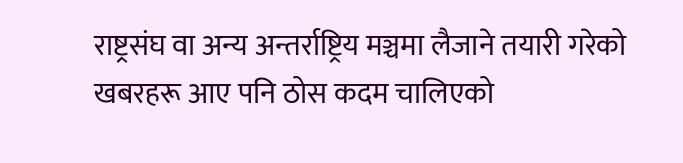राष्ट्रसंघ वा अन्य अन्तर्राष्ट्रिय मञ्चमा लैजाने तयारी गरेको खबरहरू आए पनि ठोस कदम चालिएको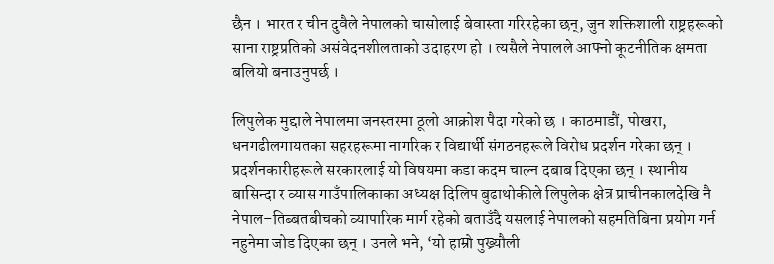छैन । भारत र चीन दुवैले नेपालको चासोलाई बेवास्ता गरिरहेका छन्, जुन शक्तिशाली राष्ट्रहरूको साना राष्ट्रप्रतिको असंवेदनशीलताको उदाहरण हो । त्यसैले नेपालले आफ्नो कूटनीतिक क्षमता बलियो बनाउनुपर्छ ।

लिपुलेक मुद्दाले नेपालमा जनस्तरमा ठूलो आक्रोश पैदा गरेको छ । काठमाडौं, पोखरा, धनगढीलगायतका सहरहरूमा नागरिक र विद्यार्थी संगठनहरूले विरोध प्रदर्शन गरेका छन् । प्रदर्शनकारीहरूले सरकारलाई यो विषयमा कडा कदम चाल्न दबाब दिएका छन् । स्थानीय बासिन्दा र व्यास गाउँपालिकाका अध्यक्ष दिलिप बुढाथोकीले लिपुलेक क्षेत्र प्राचीनकालदेखि नै नेपाल–तिब्बतबीचको व्यापारिक मार्ग रहेको बताउँदै यसलाई नेपालको सहमतिबिना प्रयोग गर्न नहुनेमा जोड दिएका छन् । उनले भने, ‘यो हाम्रो पुख्र्यौली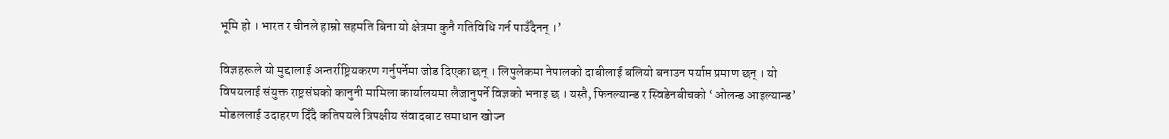भूमि हो । भारत र चीनले हाम्रो सहमति बिना यो क्षेत्रमा कुनै गतिविधि गर्न पाउँदैनन् ।’

विज्ञहरूले यो मुद्दालाई अन्तर्राष्ट्रियकरण गर्नुपर्नेमा जोड दिएका छन् । लिपुलेकमा नेपालको दाबीलाई बलियो बनाउन पर्याप्त प्रमाण छन् । यो विषयलाई संयुक्त राष्ट्रसंघको कानुनी मामिला कार्यालयमा लैजानुपर्ने विज्ञको भनाइ छ । यस्तै, फिनल्यान्ड र स्विडेनबीचको ‘ओलन्ड आइल्यान्ड’ मोडललाई उदाहरण दिँदै कतिपयले त्रिपक्षीय संवादबाट समाधान खोज्न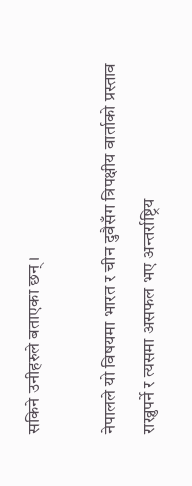सकिने उनीहरुले बताएका छन् ।

नेपालले यो विषयमा भारत र चीन दुवैसँग त्रिपक्षीय वार्ताको प्रस्ताव राख्नुपर्ने र त्यसमा असफल भए अन्तर्राष्ट्रिय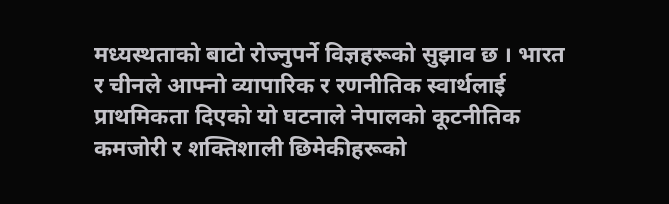मध्यस्थताको बाटो रोज्नुपर्ने विज्ञहरूको सुझाव छ । भारत र चीनले आफ्नो व्यापारिक र रणनीतिक स्वार्थलाई प्राथमिकता दिएको यो घटनाले नेपालको कूटनीतिक कमजोरी र शक्तिशाली छिमेकीहरूको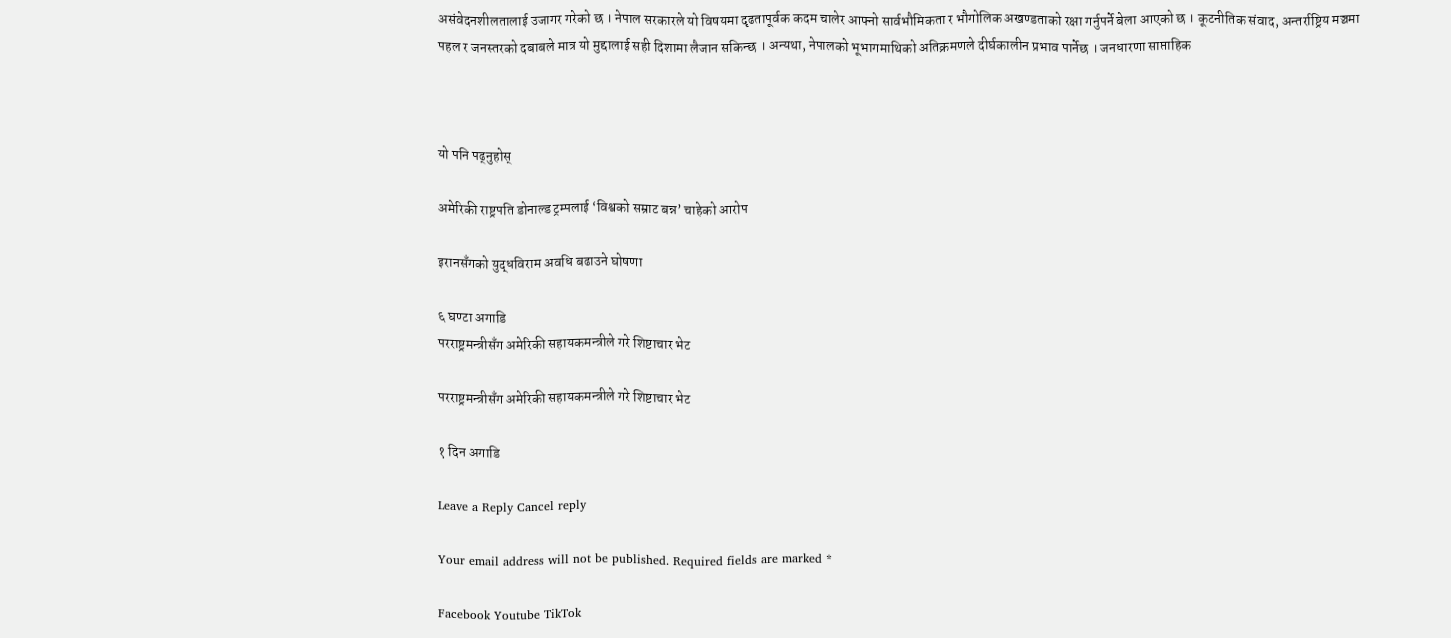असंवेदनशीलतालाई उजागर गरेको छ । नेपाल सरकारले यो विषयमा दृढतापूर्वक कदम चालेर आफ्नो सार्वभौमिकता र भौगोलिक अखण्डताको रक्षा गर्नुपर्ने बेला आएको छ । कूटनीतिक संवाद, अन्तर्राष्ट्रिय मञ्चमा पहल र जनस्तरको दबाबले मात्र यो मुद्दालाई सही दिशामा लैजान सकिन्छ । अन्यथा, नेपालको भूभागमाथिको अतिक्रमणले दीर्घकालीन प्रभाव पार्नेछ । जनधारणा साप्ताहिक



यो पनि पढ्नुहोस्

अमेरिकी राष्ट्रपति डोनाल्ड ट्रम्पलाई ‘विश्वको सम्राट बन्न’ चाहेको आरोप

इरानसँगको युद्धविराम अवधि बढाउने घोषणा

६ घण्टा अगाडि
परराष्ट्रमन्त्रीसँग अमेरिकी सहायकमन्त्रीले गरे शिष्टाचार भेट

परराष्ट्रमन्त्रीसँग अमेरिकी सहायकमन्त्रीले गरे शिष्टाचार भेट

१ दिन अगाडि

Leave a Reply Cancel reply

Your email address will not be published. Required fields are marked *

Facebook Youtube TikTok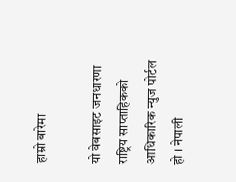हाम्रो बारेमा

यो वेबसाइट जनधारणा राष्ट्रिय साप्ताहिकको आधिकारिक न्युज पोर्टल हो । नेपाली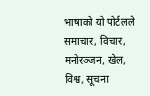भाषाको यो पोर्टलले समाचार, विचार, मनोरञ्जन, खेल, विश्व, सूचना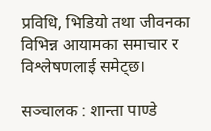प्रविधि, भिडियो तथा जीवनका विभिन्न आयामका समाचार र विश्लेषणलाई समेट्छ।

सञ्चालक : शान्ता पाण्डे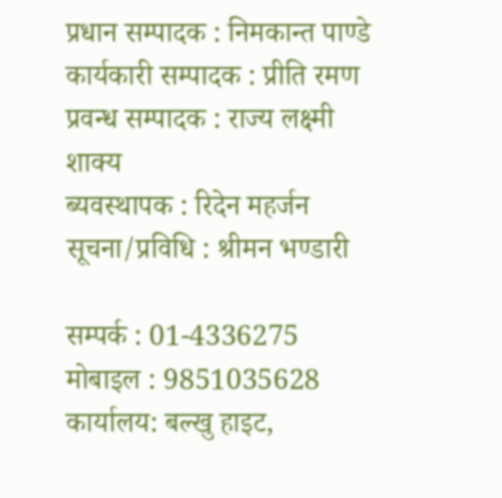प्रधान सम्पादक : निमकान्त पाण्डे
कार्यकारी सम्पादक : प्रीति रमण
प्रवन्ध सम्पादक : राज्य लक्ष्मी शाक्य
ब्यवस्थापक : रिदेन महर्जन
सूचना/प्रविधि : श्रीमन भण्डारी

सम्पर्क : 01-4336275
मोबाइल : 9851035628
कार्यालय: बल्खु हाइट,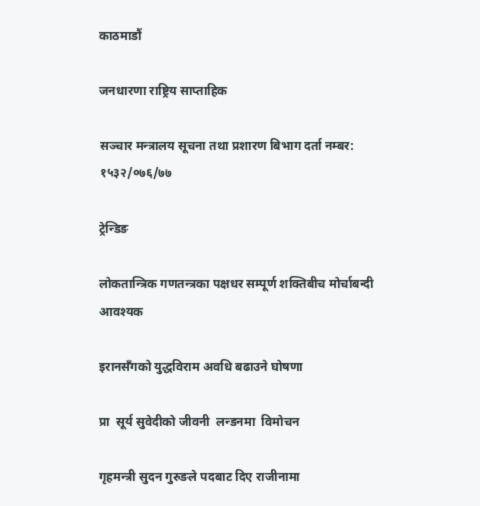काठमाडौं

जनधारणा राष्ट्रिय साप्ताहिक

सञ्चार मन्त्रालय सूचना तथा प्रशारण बिभाग दर्ता नम्बर: १५३२/०७६/७७

ट्रेन्डिङ

लोकतान्त्रिक गणतन्त्रका पक्षधर सम्पूर्ण शक्तिबीच मोर्चाबन्दी आवश्यक

इरानसँगको युद्धविराम अवधि बढाउने घोषणा

प्रा  सूर्य सुवेदीको जीवनी  लन्डनमा  विमोचन

गृहमन्त्री सुदन गुरुङले पदबाट दिए राजीनामा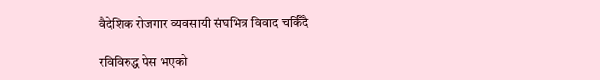वैदेशिक रोजगार व्यवसायी संघभित्र विवाद चर्किँदै

रविविरुद्ध पेस भएको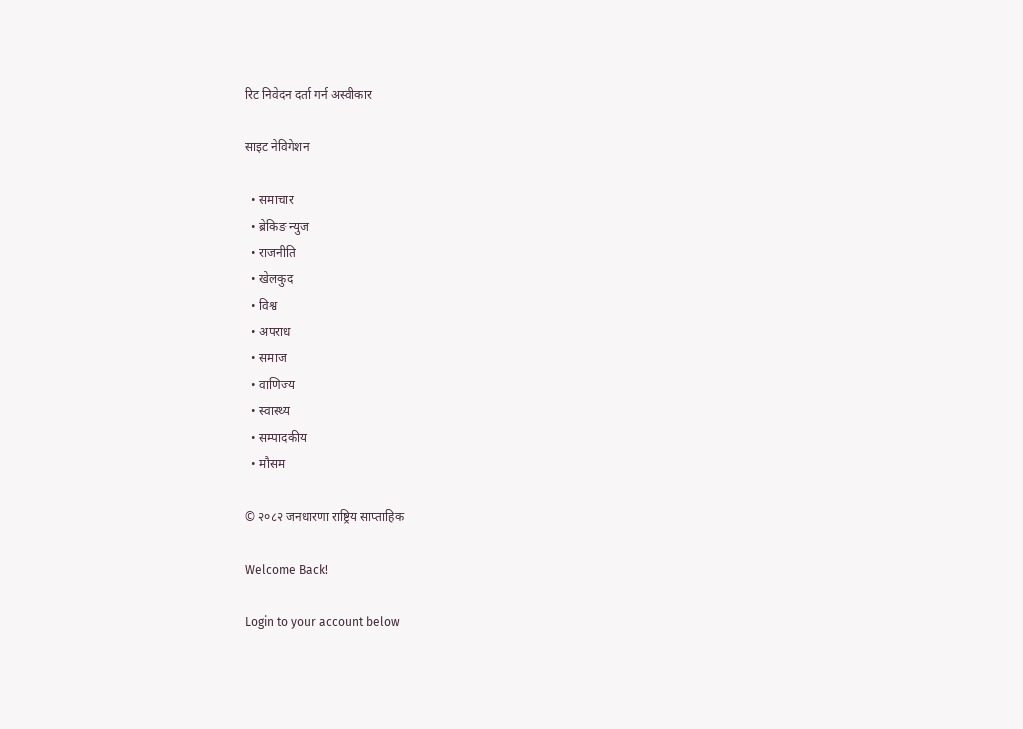रिट निवेदन दर्ता गर्न अस्वीकार

साइट नेविगेशन

  • समाचार
  • ब्रेकिङ न्युज
  • राजनीति
  • खेलकुद
  • विश्व
  • अपराध
  • समाज
  • वाणिज्य
  • स्वास्थ्य
  • सम्पादकीय
  • मौसम

© २०८२ जनधारणा राष्ट्रिय साप्ताहिक

Welcome Back!

Login to your account below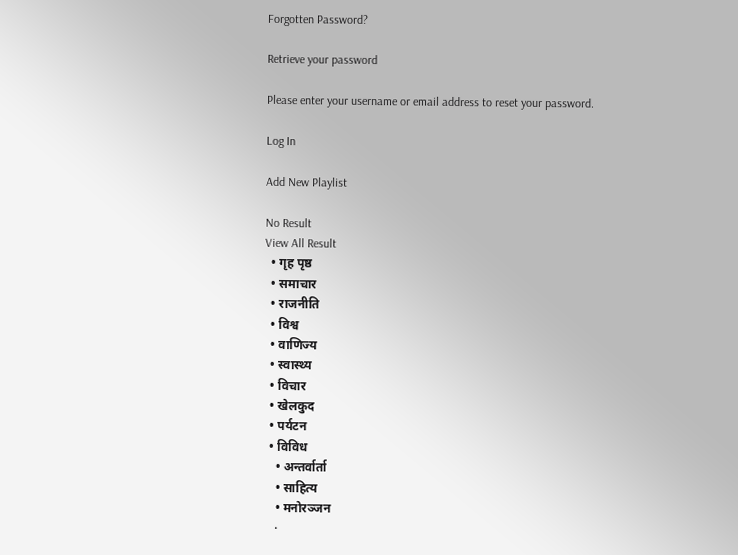Forgotten Password?

Retrieve your password

Please enter your username or email address to reset your password.

Log In

Add New Playlist

No Result
View All Result
  • गृह पृष्ठ
  • समाचार
  • राजनीति
  • विश्व
  • वाणिज्य
  • स्वास्थ्य
  • विचार
  • खेलकुद
  • पर्यटन
  • विविध
    • अन्तर्वार्ता
    • साहित्य
    • मनोरञ्जन
    •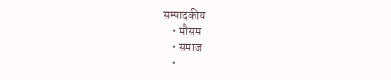सम्पादकीय
    • मौसम
    • समाज
    •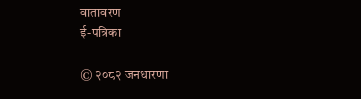वातावरण
ई-पत्रिका

© २०८२ जनधारणा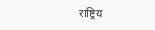राष्ट्रिय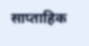साप्ताहिक